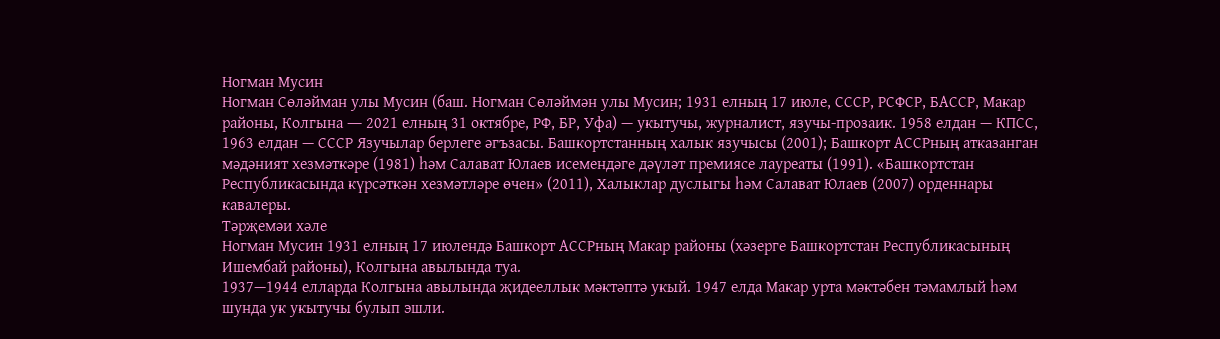Ногман Мусин
Ногман Сөләйман улы Мусин (баш. Ногман Сөләймән улы Мусин; 1931 елның 17 июле, СССР, РСФСР, БАССР, Макар районы, Колгына ― 2021 елның 31 октябре, РФ, БР, Уфа) — укытучы, журналист, язучы-прозаик. 1958 елдан — КПСС, 1963 елдан — СССР Язучылар берлеге әгъзасы. Башкортстанның халык язучысы (2001); Башкорт АССРның атказанган мәдәният хезмәткәре (1981) һәм Салават Юлаев исемендәге дәүләт премиясе лауреаты (1991). «Башкортстан Республикасында күрсәткән хезмәтләре өчен» (2011), Халыклар дуслыгы һәм Салават Юлаев (2007) орденнары кавалеры.
Тәрҗемәи хәле
Ногман Мусин 1931 елның 17 июлендә Башкорт АССРның Макар районы (хәзерге Башкортстан Республикасының Ишембай районы), Колгына авылында туа.
1937—1944 елларда Колгына авылында җидееллык мәктәптә укый. 1947 елда Макар урта мәктәбен тәмамлый һәм шунда ук укытучы булып эшли.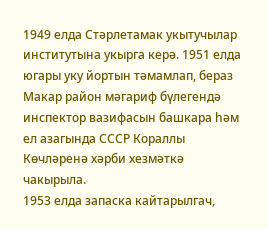1949 елда Стәрлетамак укытучылар институтына укырга керә. 1951 елда югары уку йортын тәмамлап, бераз Макар район мәгариф бүлегендә инспектор вазифасын башкара һәм ел азагында СССР Кораллы Көчләренә хәрби хезмәткә чакырыла.
1953 елда запаска кайтарылгач,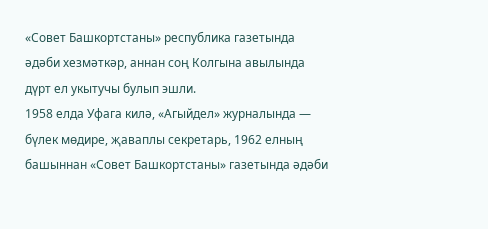«Совет Башкортстаны» республика газетында әдәби хезмәткәр, аннан соң Колгына авылында дүрт ел укытучы булып эшли.
1958 елда Уфага килә, «Агыйдел» журналында — бүлек мөдире, җаваплы секретарь, 1962 елның башыннан «Совет Башкортстаны» газетында әдәби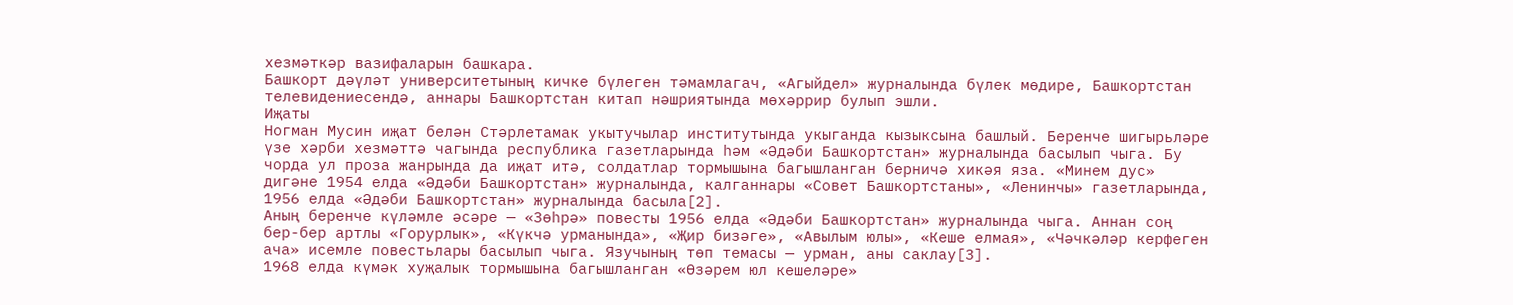хезмәткәр вазифаларын башкара.
Башкорт дәүләт университетының кичке бүлеген тәмамлагач, «Агыйдел» журналында бүлек мөдире, Башкортстан телевидениесендә, аннары Башкортстан китап нәшриятында мөхәррир булып эшли.
Иҗаты
Ногман Мусин иҗат белән Стәрлетамак укытучылар институтында укыганда кызыксына башлый. Беренче шигырьләре үзе хәрби хезмәттә чагында республика газетларында һәм «Әдәби Башкортстан» журналында басылып чыга. Бу чорда ул проза жанрында да иҗат итә, солдатлар тормышына багышланган берничә хикәя яза. «Минем дус» дигәне 1954 елда «Әдәби Башкортстан» журналында, калганнары «Совет Башкортстаны», «Ленинчы» газетларында, 1956 елда «Әдәби Башкортстан» журналында басыла[2].
Аның беренче күләмле әсәре — «Зөһрә» повесты 1956 елда «Әдәби Башкортстан» журналында чыга. Аннан соң бер-бер артлы «Горурлык», «Күкчә урманында», «Җир бизәге», «Авылым юлы», «Кеше елмая», «Чәчкәләр керфеген ача» исемле повестьлары басылып чыга. Язучының төп темасы — урман, аны саклау[3].
1968 елда күмәк хуҗалык тормышына багышланган «Өзәрем юл кешеләре»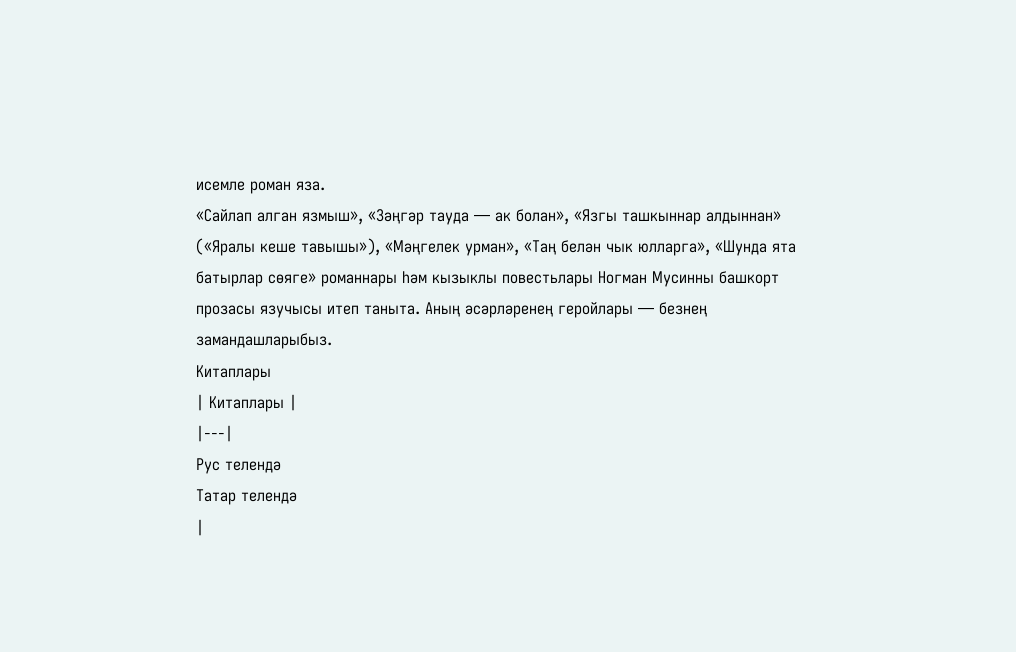исемле роман яза.
«Сайлап алган язмыш», «Зәңгәр тауда — ак болан», «Язгы ташкыннар алдыннан» («Яралы кеше тавышы»), «Мәңгелек урман», «Таң белән чык юлларга», «Шунда ята батырлар сөяге» романнары һәм кызыклы повестьлары Ногман Мусинны башкорт прозасы язучысы итеп таныта. Аның әсәрләренең геройлары — безнең замандашларыбыз.
Китаплары
| Китаплары |
|---|
Рус телендә
Татар телендә
|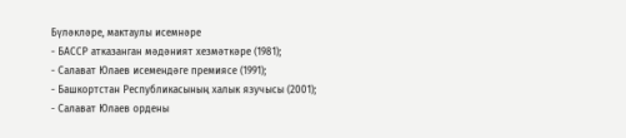Бүләкләре, мактаулы исемнәре
- БАССР атказанган мәдәният хезмәткәре (1981);
- Салават Юлаев исемендәге премиясе (1991);
- Башкортстан Республикасының халык язучысы (2001);
- Салават Юлаев ордены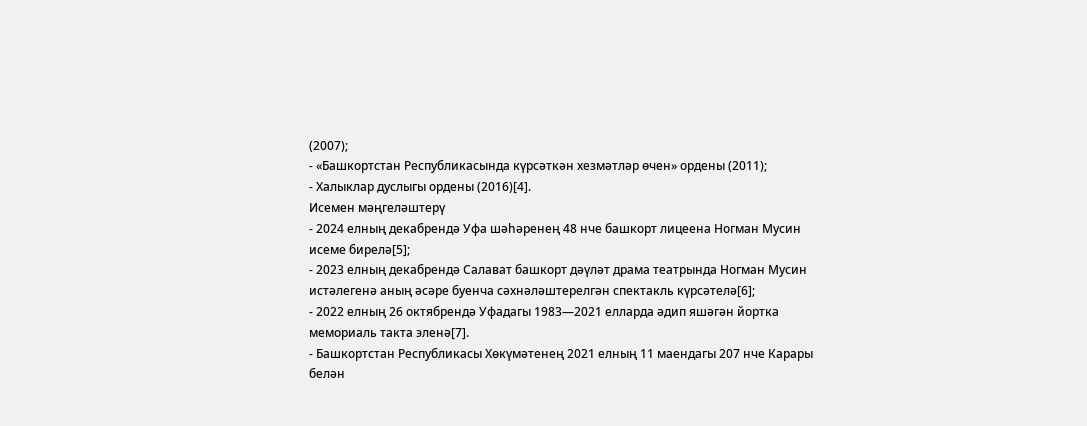(2007);
- «Башкортстан Республикасында күрсәткән хезмәтләр өчен» ордены (2011);
- Халыклар дуслыгы ордены (2016)[4].
Исемен мәңгеләштерү
- 2024 елның декабрендә Уфа шәһәренең 48 нче башкорт лицеена Ногман Мусин исеме бирелә[5];
- 2023 елның декабрендә Салават башкорт дәүләт драма театрында Ногман Мусин истәлегенә аның әсәре буенча сәхнәләштерелгән спектакль күрсәтелә[6];
- 2022 елның 26 октябрендә Уфадагы 1983—2021 елларда әдип яшәгән йортка мемориаль такта эленә[7].
- Башкортстан Республикасы Хөкүмәтенең 2021 елның 11 маендагы 207 нче Карары белән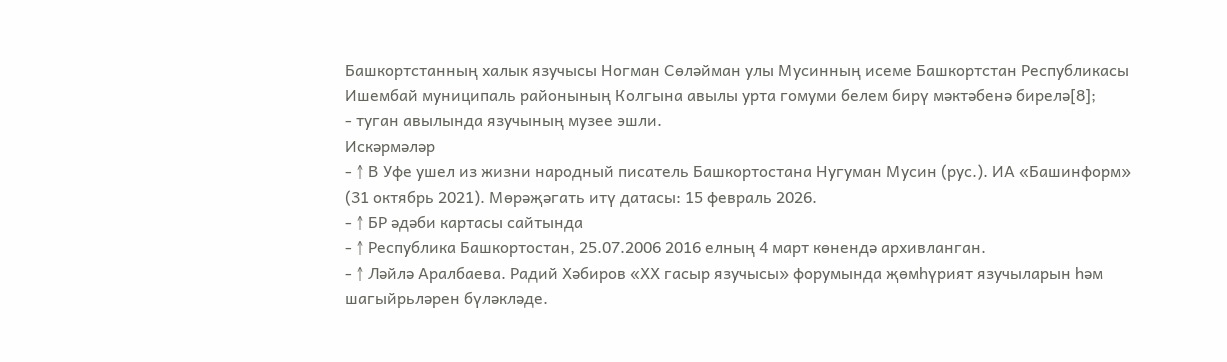Башкортстанның халык язучысы Ногман Сөләйман улы Мусинның исеме Башкортстан Республикасы Ишембай муниципаль районының Колгына авылы урта гомуми белем бирү мәктәбенә бирелә[8];
- туган авылында язучының музее эшли.
Искәрмәләр
- ↑ В Уфе ушел из жизни народный писатель Башкортостана Нугуман Мусин (рус.). ИА «Башинформ» (31 октябрь 2021). Мөрәҗәгать итү датасы: 15 февраль 2026.
- ↑ БР әдәби картасы сайтында
- ↑ Республика Башкортостан, 25.07.2006 2016 елның 4 март көнендә архивланган.
- ↑ Ләйлә Аралбаева. Радий Хәбиров «ХХ гасыр язучысы» форумында җөмһүрият язучыларын һәм шагыйрьләрен бүләкләде.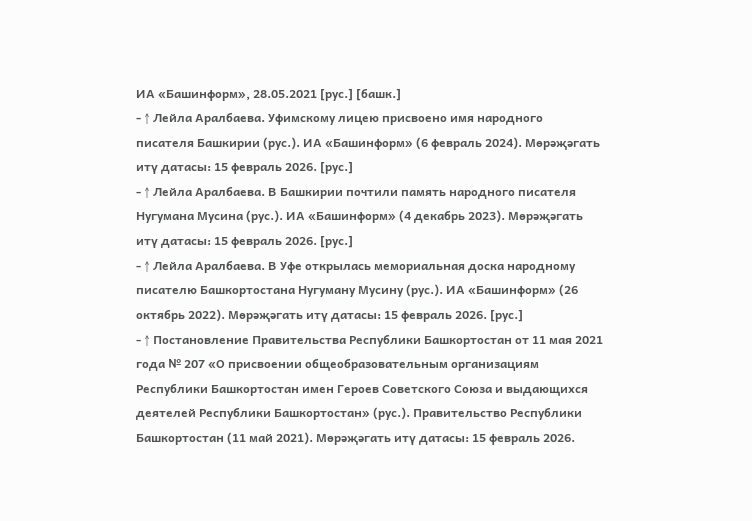ИА «Башинформ», 28.05.2021 [рус.] [башк.]
- ↑ Лейла Аралбаева. Уфимскому лицею присвоено имя народного писателя Башкирии (рус.). ИА «Башинформ» (6 февраль 2024). Мөрәҗәгать итү датасы: 15 февраль 2026. [рус.]
- ↑ Лейла Аралбаева. В Башкирии почтили память народного писателя Нугумана Мусина (рус.). ИА «Башинформ» (4 декабрь 2023). Мөрәҗәгать итү датасы: 15 февраль 2026. [рус.]
- ↑ Лейла Аралбаева. В Уфе открылась мемориальная доска народному писателю Башкортостана Нугуману Мусину (рус.). ИА «Башинформ» (26 октябрь 2022). Мөрәҗәгать итү датасы: 15 февраль 2026. [рус.]
- ↑ Постановление Правительства Республики Башкортостан от 11 мая 2021 года № 207 «О присвоении общеобразовательным организациям Республики Башкортостан имен Героев Советского Союза и выдающихся деятелей Республики Башкортостан» (рус.). Правительство Республики Башкортостан (11 май 2021). Мөрәҗәгать итү датасы: 15 февраль 2026.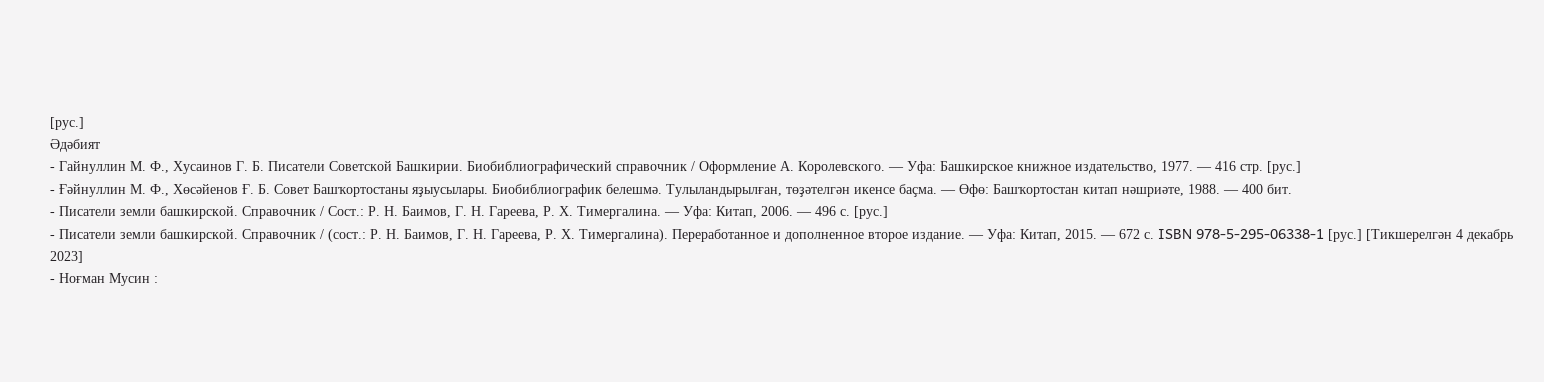[рус.]
Әдәбият
- Гайнуллин М. Ф., Хусаинов Г. Б. Писатели Советской Башкирии. Биобиблиографический справочник / Оформление А. Королевского. — Уфа: Башкирское книжное издательство, 1977. — 416 стр. [рус.]
- Ғәйнуллин М. Ф., Хөсәйенов Ғ. Б. Совет Башҡортостаны яҙыусылары. Биобиблиографик белешмә. Тулыландырылған, төҙәтелгән икенсе баҫма. — Өфө: Башҡортостан китап нәшриәте, 1988. — 400 бит.
- Писатели земли башкирской. Справочник / Сост.: Р. Н. Баимов, Г. Н. Гареева, Р. Х. Тимергалина. — Уфа: Китап, 2006. — 496 с. [рус.]
- Писатели земли башкирской. Справочник / (сост.: Р. Н. Баимов, Г. Н. Гареева, Р. Х. Тимергалина). Переработанное и дополненное второе издание. — Уфа: Китап, 2015. — 672 с. ISBN 978-5-295-06338-1 [рус.] [Тикшерелгән 4 декабрь 2023]
- Ноғман Мусин :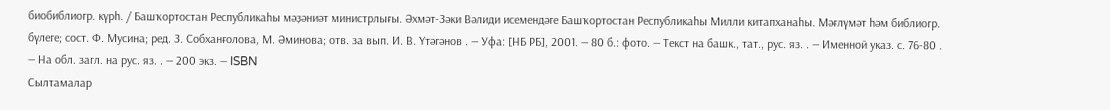биобиблиогр. күрһ. / Башҡортостан Республикаһы мәҙәниәт министрлығы. Әхмәт-Зәки Вәлиди исемендәге Башҡортостан Республикаһы Милли китапханаһы. Мәғлүмәт һәм библиогр. бүлеге; сост. Ф. Мусина; ред. З. Собханғолова, М. Әминова; отв. за вып. И. В. Үтәгәнов . — Уфа: [НБ РБ], 2001. — 80 б.: фото. — Текст на башк., тат., рус. яз. . — Именной указ. с. 76-80 . — На обл. загл. на рус. яз. . — 200 экз. — ISBN
Сылтамалар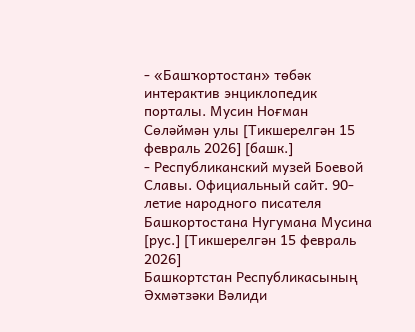- «Башҡортостан» төбәк интерактив энциклопедик порталы. Мусин Ноғман Сөләймән улы [Тикшерелгән 15 февраль 2026] [башк.]
- Республиканский музей Боевой Славы. Официальный сайт. 90-летие народного писателя Башкортостана Нугумана Мусина [рус.] [Тикшерелгән 15 февраль 2026]
Башкортстан Республикасының Әхмәтзәки Вәлиди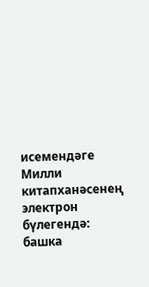исемендәге Милли китапханәсенең электрон бүлегендә:
башка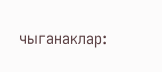чыганаклар: